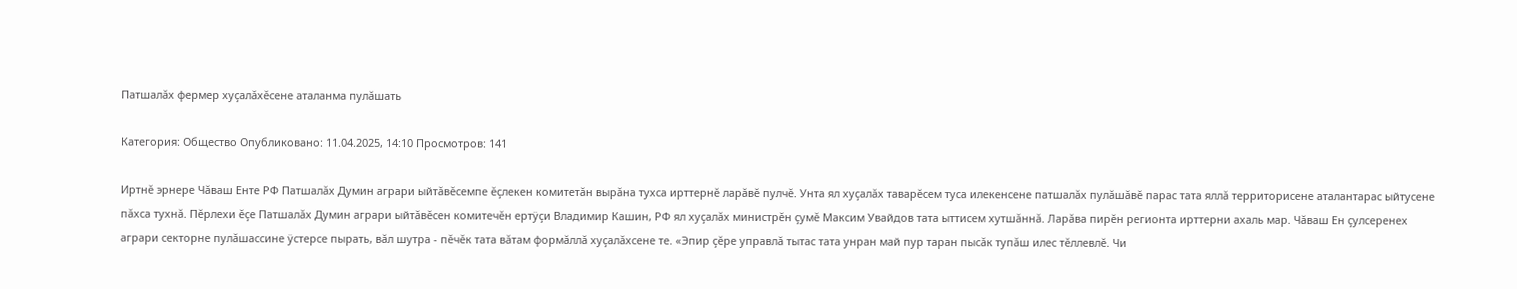Патшалăх фермер хуçалăхĕсене аталанма пулăшать

Категория: Общество Опубликовано: 11.04.2025, 14:10 Просмотров: 141

Иртнĕ эрнере Чăваш Енте РФ Патшалăх Думин аграри ыйтăвĕсемпе ĕçлекен комитетăн вырăна тухса ирттернĕ ларăвĕ пулчĕ. Унта ял хуçалăх таварĕсем туса илекенсене патшалăх пулăшăвĕ парас тата яллă территорисене аталантарас ыйтусене пăхса тухнă. Пĕрлехи ĕçе Патшалăх Думин аграри ыйтăвĕсен комитечĕн ертÿçи Владимир Кашин, РФ ял хуçалăх министрĕн çумĕ Максим Увайдов тата ыттисем хутшăннă. Ларăва пирĕн регионта ирттерни ахаль мар. Чăваш Ен çулсеренех аграри секторне пулăшассине ÿстерсе пырать, вăл шутра - пĕчĕк тата вăтам формăллă хуçалăхсене те. «Эпир çĕре управлă тытас тата унран май пур таран пысăк тупăш илес тĕллевлĕ. Чи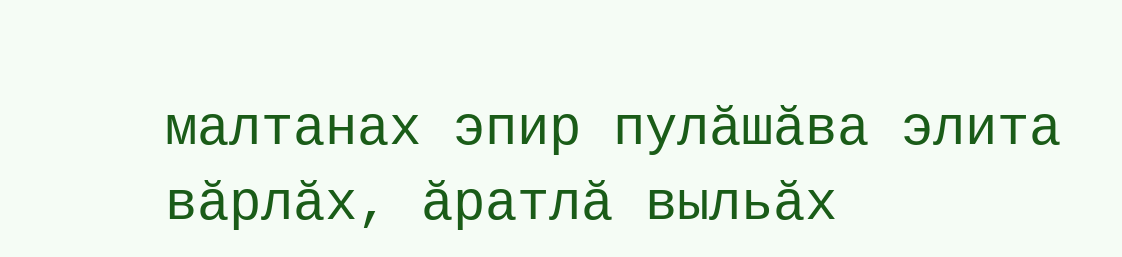малтанах эпир пулăшăва элита вăрлăх, ăратлă выльăх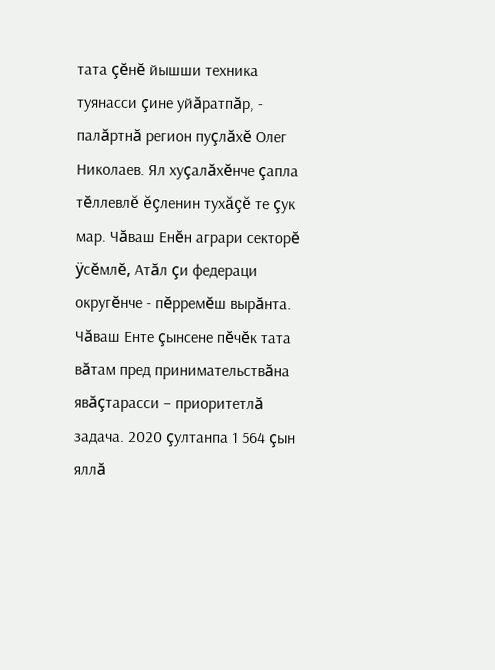тата çĕнĕ йышши техника туянасси çине уйăратпăр, - палăртнă регион пуçлăхĕ Олег Николаев. Ял хуçалăхĕнче çапла тĕллевлĕ ĕçленин тухăçĕ те çук мар. Чăваш Енĕн аграри секторĕ ÿсĕмлĕ, Атăл çи федераци округĕнче - пĕрремĕш вырăнта. Чăваш Енте çынсене пĕчĕк тата вăтам пред принимательствăна явăçтарасси – приоритетлă задача. 2020 çултанпа 1 564 çын яллă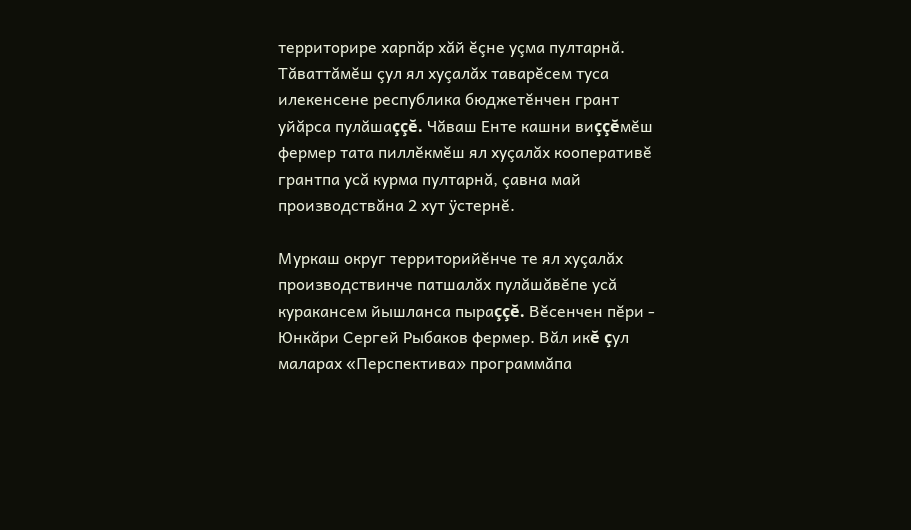территорире харпăр хăй ĕçне уçма пултарнă. Тăваттăмĕш çул ял хуçалăх таварĕсем туса илекенсене республика бюджетĕнчен грант уйăрса пулăшаççĕ. Чăваш Енте кашни виççĕмĕш фермер тата пиллĕкмĕш ял хуçалăх кооперативĕ грантпа усă курма пултарнă, çавна май производствăна 2 хут ÿстернĕ.

Муркаш округ территорийĕнче те ял хуçалăх производствинче патшалăх пулăшăвĕпе усă куракансем йышланса пыраççĕ. Вĕсенчен пĕри - Юнкăри Сергей Рыбаков фермер. Вăл икĕ çул маларах «Перспектива» программăпа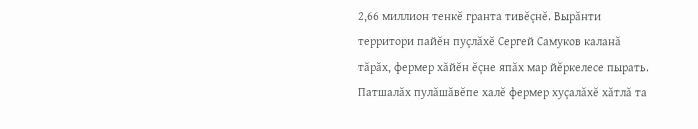2,66 миллион тенкĕ гранта тивĕçнĕ. Вырăнти территори пайĕн пуçлăхĕ Сергей Самуков каланă тăрăх, фермер хăйĕн ĕçне япăх мар йĕркелесе пырать. Патшалăх пулăшăвĕпе халĕ фермер хуçалăхĕ хăтлă та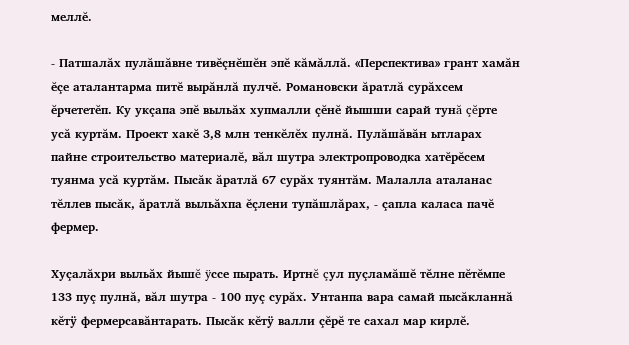меллĕ.

- Патшалăх пулăшăвне тивĕçнĕшĕн эпĕ кăмăллă. «Перспектива» грант хамăн ĕçе аталантарма питĕ вырăнлă пулчĕ. Романовски ăратлă сурăхсем ĕрчететĕп. Ку укçапа эпĕ выльăх хупмалли çĕнĕ йышши сарай тунă çĕрте усă куртăм. Проект хакĕ 3,8 млн тенкĕлĕх пулнă. Пулăшăвăн ытларах пайне строительство материалĕ, вăл шутра электропроводка хатĕрĕсем туянма усă куртăм. Пысăк ăратлă 67 сурăх туянтăм. Малалла аталанас тĕллев пысăк, ăратлă выльăхпа ĕçлени тупăшлăрах, - çапла каласа пачĕ фермер.

Хуçалăхри выльăх йышĕ ÿссе пырать. Иртнĕ çул пуçламăшĕ тĕлне пĕтĕмпе 133 пуç пулнă, вăл шутра - 100 пуç сурăх. Унтанпа вара самай пысăкланнă кĕтÿ фермерсавăнтарать. Пысăк кĕтÿ валли çĕрĕ те сахал мар кирлĕ.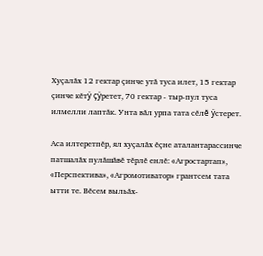Хуçалăх 12 гектар çинче утă туса илет, 15 гектар çинче кĕтÿ çÿретет, 70 гектар - тыр-пул туса илмелли лаптăк. Унта вăл урпа тата сĕлĕ ÿстерет.

Аса илтеретпĕр, ял хуçалăх ĕçне аталантарассинче патшалăх пулăшăвĕ тĕрлĕ енлĕ: «Агростартап», «Перспектива», «Агромотиватор» грантсем тата ытти те. Вĕсем выльăх-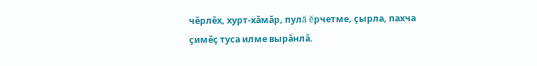чĕрлĕх, хурт-хăмăр, пулă ĕрчетме, çырла, пахча çимĕç туса илме вырăнлă.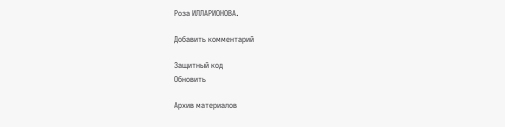Роза ИЛЛАРИОНОВА.

Добавить комментарий

Защитный код
Обновить

Архив материалов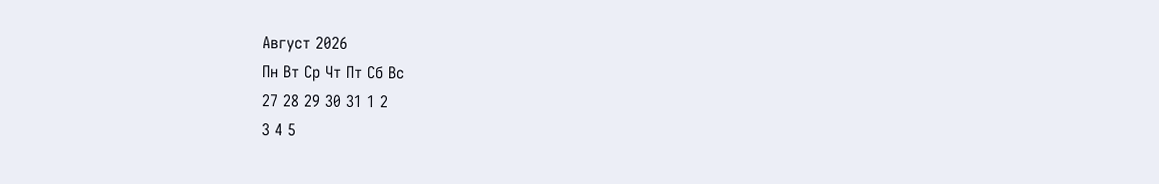Август 2026
Пн Вт Ср Чт Пт Сб Вс
27 28 29 30 31 1 2
3 4 5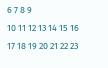6 7 8 9
10 11 12 13 14 15 16
17 18 19 20 21 22 23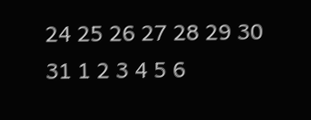24 25 26 27 28 29 30
31 1 2 3 4 5 6